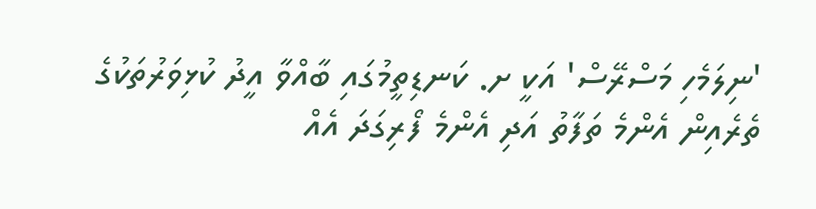'ނިލަމެހި މަސްރޭސް' އަކީ ށ. ކަނޑިތީމުގައި ބާއްވާ އީދު ކުޅިވަރުތަކުގެ ތެރެއިން އެންމެ ތަފާތު އަދި އެންމެ ފޯރިގަދަ އެއް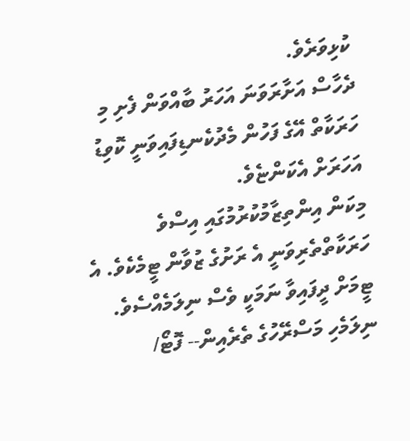ކުޅިވަރެވެ.
ދެހާސް އަށާރަވަނަ އަހަރު ބާއްވަން ފެށި މި ހަރަކާތް އޭގެ ފަހުން މެދުކެނޑިފައިވަނީ ކޮވިޑު އަހަރަށް އެކަންޏެވެ.
މިކަން އިންތިޒާމުކުރުމުގައި އިސްވެ ހަރަކާތްތެރިވަނީ އެ ރަށުގެ ޒުވާން ޓީމެކެވެ. އެ ޓީމަށް ދީފައިވާ ނަމަކީ ވެސް ނިލަމެއްސެވެ.
ނިލަމެހި މަސްރޭހުގެ ތެރެއިން-- ފޮޓޯ/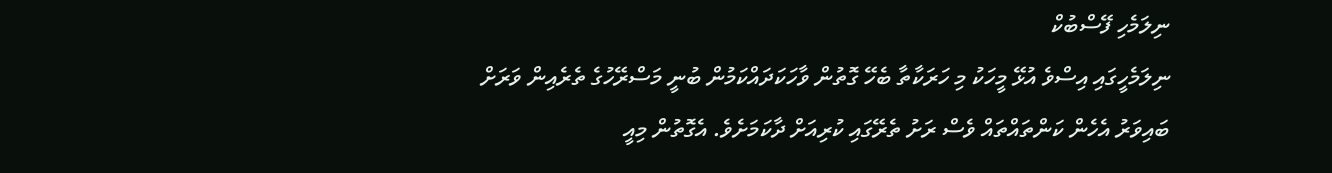ނިލަމެހި ފޭސްބުކް
ނިލަމެހީގައި އިސްވެ އުޅޭ މީހަކު މި ހަރަކާތާ ބެހޭ ގޮތުން ވާހަކަދައްކަމުން ބުނީ މަސްރޭހުގެ ތެރެއިން ވަރަށް ބައިވަރު އެހެން ކަންތައްތައް ވެސް ރަށު ތެރޭގައި ކުރިއަށް ދާކަމަށެވެ. އެގޮތުން މިއީ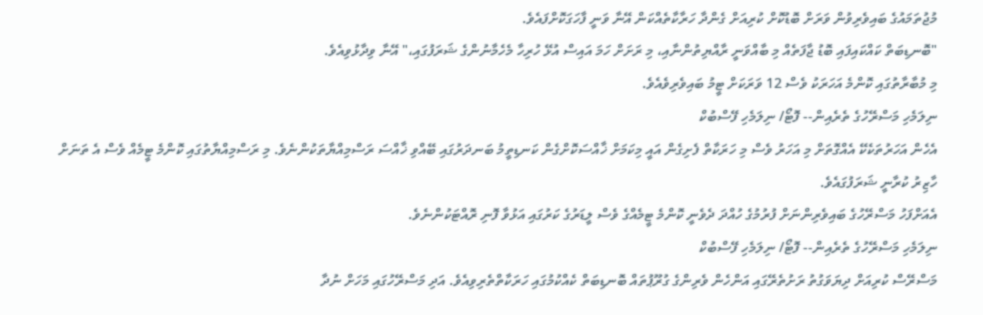މުޖުތަމައުގެ ބައިވެރިވުން ވަރަށް ބޮޑުކޮށް ކުރިއަށް ގެންދާ ހަރާކާތެއްކަން އޭނާ ވަނީ ފާހަގަކޮށްފައެވެ.
"ބޮނޑިބަތް ކައްކައިފައި ބޮޑު ޖާފަތެއް މި ބާއްވަނީ ރާއްޔިތުންނާއި، މި ރަށަށް ހަމަ އައިސް އުޅޭ ހުރިހާ މެހެމާނުންގެ ޝަރަފުގައި،" އޭނާ ވިދާޅުވިއެވެ.
މި މުބާރާތުގައި ކޮންމެ އަހަރަކު ވެސް 12 ވަރަކަށް ޓީމު ބައިވެރިވެއެވެ.
ނިލަމެހި މަސްރޭހުގެ ތެރެއިން-- ފޮޓޯ/ ނިލަމެހި ފޭސްބުކް
އެހެން އަހަރުތަކެކޭ އެއްގޮތަށް މި އަހަރު ވެސް މި ހަރަކާތް ފެށިގެން އައީ މިކަމަށް ޚާއްސަކޮށްގެން ކަނޑިތީމު ބަނދަރުގައި ބޭއްވި ޚާއްސަ ރަސްމިއްޔާތަކުންނެވެ. މި ރަސްމިއްޔާތުގައި ކޮންމެ ޓީމެއް ވެސް އެ ތަނަށް ހާޒިރު ކުރާނީ ޝަރަފުގައެވެ.
އެއަށްފަހު މަސްރޭހުގެ ބައިވެރިންނަށް ފުރުމުގެ ހުއްދަ ދެވެނީ ކޮންމެ ޓީމެއްގެ ވެސް ލީޑަރުގެ ކަރުގައި އަޅުވާ ފޮނި ރޮއްޓަކުންނެވެ.
ނިލަމެހި މަސްރޭހުގެ ތެރެއިން-- ފޮޓޯ/ ނިލަމެހި ފޭސްބުކް
މަސްރޭސް ކުރިއަށް ދިޔަވަގުތު ރަށުތެރޭގައި އަންހެން ވެރިންގެ ގުރޫޕުތައް ބޮނޑިބަތް ކެއްކުމުގައި ހަރަކާތްތެރިވިއެވެ. އަދި މަސްރޭހުގައި މަހަށް ނުދާ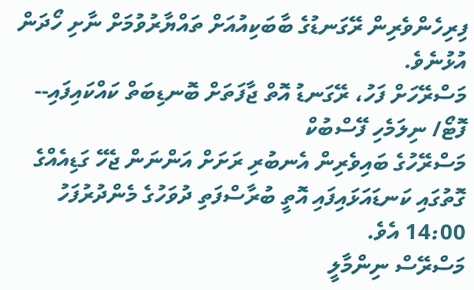ފިރިހެންވެރިން ރޭގަނޑުގެ ބާބަކިއުއަށް ތައްޔާރުވުމަށް ނާށި ހޯދަން އުޅުނެވެ.
މަސްރޭހަށް ފަހު، ރޭގަނޑު އޮތް ޖާފަތަށް ބޮނޑިބަތް ކައްކައިފައި-- ފޮޓޯ/ ނިލަމެހި ފޭސްބުކް
މަސްރޭހުގެ ބައިވެރިން އެނބުރި ރަށަށް އަންނަން ޖެހޭ ގަޑިއެއްގެ ގޮތުގައި ކަނޑައަޅައިފައި އޮތީ ބުރާސްފަތި ދުވަހުގެ މެންދުރުފަހު 14:00 އެވެ.
މަސްރޭސް ނިންމާލީ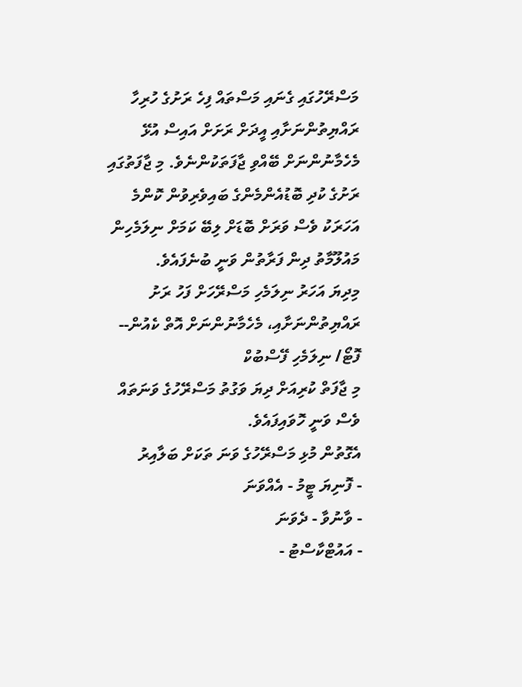މަސްރޭހުގައި ގެނައި މަސްތައް ފިހެ ރަށުގެ ހުރިހާ ރައްޔިތުންނަށާއި އީދަށް ރަށަށް އައިސް އުޅޭ މެހެމާނުންނަށް ބޭއްވި ޖާފަތަކުންނެވެ. މި ޖާފަތުގައި ރަށުގެ ކުދި ބޮޑުއެންމެންގެ ބައިވެރިވުން ކޮންމެ އަހަރަކު ވެސް ވަރަށް ބޮޑަށް ލިބޭ ކަމަށް ނިލަމެހިން މައުލޫމާތު ދިން ފަރާތުން ވަނީ ބުނެފައެވެ.
މިދިޔަ އަހަރު ނިލަމެހި މަސްރޭހަށް ފަހު ރަށު ރައްޔިތުންނަށާއި، މެހެމާނުންނަށް އޮތް ކެއުން-- ފޮޓޯ/ ނިލަމެހި ފޭސްބުކް
މި ޖާފަތް ކުރިއަށް ދިޔަ ވަގުތު މަސްރޭހުގެ ވަނަތައް ވެސް ވަނީ ހޮވައިފައެވެ.
އެގޮތުން މުޅި މަސްރޭހުގެ ވަނަ ތަކަށް ބަލާއިރު
- ފޮނިޔަ ޓީމު - އެއްވަނަ
- ވާނުވާ - ދެވަނަ
- އައުޓްކާސްޓު -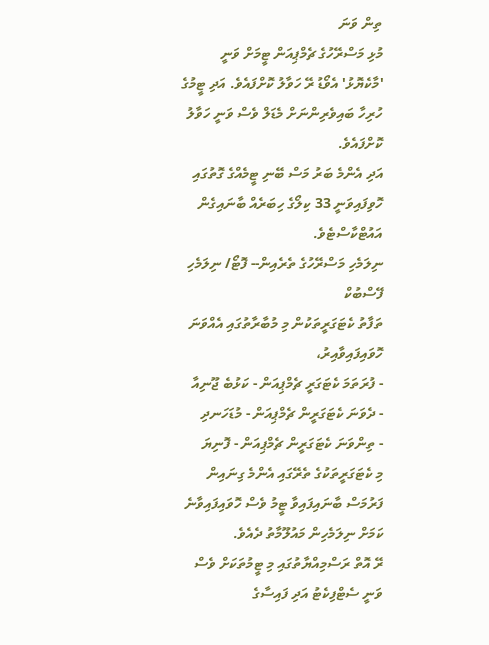ތިން ވަނަ
މުޅި މަސްރޭހުގެ ޗެމްޕިއަން ޓީމަށް ވަނީ 'މާކެޔޮޅު' އެވޯޑު ރޭ ހަވާލު ކޮށްފައެވެ. އަދި ޓީމުގެ ހުރިހާ ބައިވެރިންނަށް މެޑަލް ވެސް ވަނީ ހަވާލު ކޮށްފައެވެ.
އަދި އެންމެ ބަރު މަސް ބޭނި ޓީމެއްގެ ގޮތުގައި ހޮވިފައިވަނީ 33 ކިލޯގެ ހިބަރެއް ބާނައިގެން އައުޓްކާސްޓެވެ.
ނިލަމެހި މަސްރޭހުގެ ތެރެއިން-- ފޮޓޯ/ ނިލަމެހި ފޭސްބުކް
ތަފާތު ކެޓަގަރީތަކުން މި މުބާރާތުގައި އެއްވަނަ ހޮވައިފައިވާއިރު،
- ފުރަތަމަ ކެޓަގަރީ ޗެމްޕިއަން - ކަޅުބެ ޖޫނިއާ
- ދެވަނަ ކެޓަގަރީން ޗެމްޕިއަން - މުޑަހަނދި
- ތިންވަނަ ކެޓަގަރީން ޗެމްޕިއަން - ފޮނިޔަ
މި ކެޓަގަރީތަކުގެ ތެރޭގައި އެންމެ ގިނައިން ފަރުމަސް ބާނައިފައިވާ ޓީމު ވެސް ހޮވައިފައިވާނެ ކަމަށް ނިލަމެހިން މައުލޫމާތު ދެއެވެ.
ރޭ އޮތް ރަސްމިއްޔާތުގައި މި ޓީމުތަކަށް ވެސް ވަނީ ސެޓްފިކެޓު އަދި ފައިސާގެ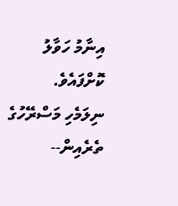އިނާމު ހަވާލު ކޮށްފައެވެ.
ނިލަމެހި މަސްރޭހުގެ ތެރެއިން--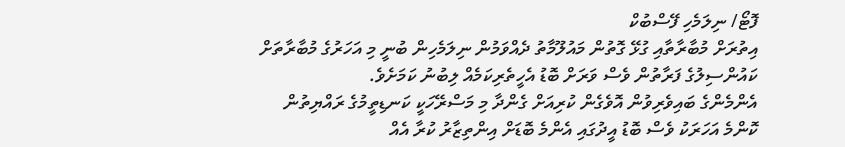ފޮޓޯ/ ނިލަމެހި ފޭސްބުކް
އިތުރަށް މުބާރާތާއި ގުޅޭ ގޮތުން މައުލޫމާތު ދެއްވަމުން ނިލަމެހިން ބުނީ މި އަހަރުގެ މުބާރާތަށް ކައުންސިލުގެ ފަރާތުން ވެސް ވަރަށް ބޮޑު އެހީތެރިކަމެއް ލިބުނު ކަމަށެވެ.
އެންމެންގެ ބައިވެރިވުން އޮވެގެން ކުރިއަށް ގެންދާ މި މަސްރޭހަކީ ކަނޑިތީމުގެ ރައްޔިތުން ކޮންމެ އަހަރަކު ވެސް ބޮޑު އީދުގައި އެންމެ ބޮޑަށް އިންތިޒާރު ކުރާ އެއް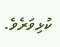ކުޅިވަރެވެ.